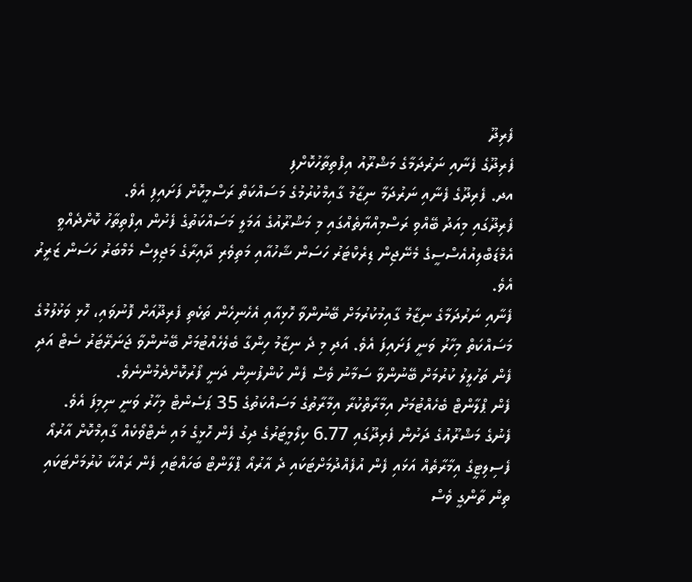ފެރިދޫ
ފެރިދޫގެ ފެނާއި ނަރުދަމާގެ މަޝްރޫއު އިފްތިތާހުކޮށްފި
އދ. ފެރިދޫގެ ފެނާއި ނަރުދަމާ ނިޒާމު ގާއިމްކުރުމުގެ މަސައްކަތް ރަސްމީކޮށް ފަށައިފި އެވެ.
ފެރިދޫގައި މިއަދު ބޭއްވި ރަސްމިއްޔާތެއްގައި މި މަޝްރޫއުގެ އަމަލީ މަސައްކަތުގެ ފެށުން އިފްތިތާހު ކޮށްދެއްވީ އެމްޑަބްލިއުއެސްސީގެ މެނޭޖިން ޑިރެކްޓަރު ހަސަން ޝާހުއާއި މަތިވެރި ދާއިރާގެ މަޖިލިސް މެމްބަރު ހަސަން ޒަރީރު އެވެ.
ފެނާއި ނަރުދަމާގެ ނިޒާމު ގާއިމުކުރުމަށް ބޭނުންވާ ހޮޅިއާއި އެހެނިހެން ތަކެތި ފެރިދޫއަށް ފޮނުވައި، ހޮޅި ވަޅުލުމުގެ މަސައްކަތް މިހާރު ވަނީ ފަށައިފަ އެވެ. އަދި މި ދެ ނިޒާމު ހިންގާ ބެލެހެއްޓުމަށް ބޭނުންވާ ޖަނަރޭޓަރު ސެޓް އަދި ފެން ތަހުލީލު ކުރުމަށް ބޭނުންވާ ސަމާނު ވެސް ފެން ކުންފުނިން ދަނީ ފޯރުކޮށްދެމުންނެވެ.
ފެން ޕްލާންޓް ބެހެއްޓުމަށް އިމާރާތްކުރާ އިމާރާތުގެ މަސައްކަތުގެ 35 ޕަސެންޓް މިހާރު ވަނީ ނިމިފަ އެވެ.
ފެނުގެ މަޝްރޫއުގެ ދަށުން ފެރިދޫގައި 6.77 ކިލޯމީޓަރުގެ ދިގު ފެން ހޮޅީގެ މައި ނެޓްވޯކެއް ގާއިމްކޮށް އާރުއޯ ފެސިލިޓީގެ އިމާރާތެއް އަޅައި ފެން އުފެއްދުމަށްޓަކައި ދެ އާރުއޯ ޕްލާންޓް ބަހައްޓައި ފެން ރައްކާ ކުރުމަށްޓަކައި ތިން ތާންގީ ވެސް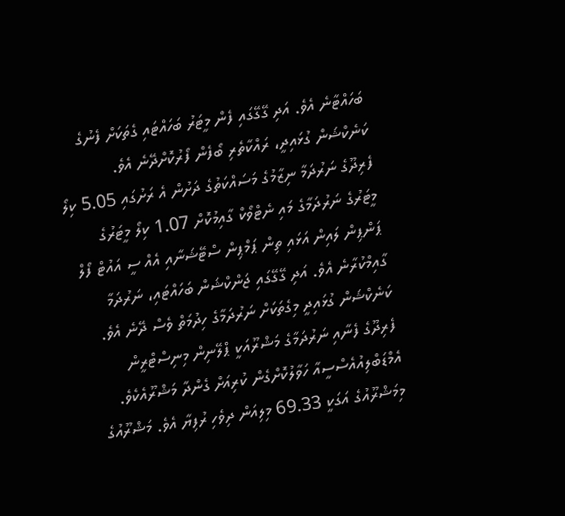ބަހައްޓާނެ އެވެ. އަދި ގޭގޭގައި ފެން މީޓަރު ބަހައްޓައި ގެތަކަށް ފެނުގެ ކަނެކްޝަން ގުޅައިދީ، ރައްކާތެރި ބޯފެން ފޯރުކޮށްދޭނެ އެވެ.
ފެރިދޫގެ ނަރުދަމާ ނިޒާމުގެ މަސައްކަތުގެ ދަށުން އެ ރަށުގައި 5.05 ކިލޯ މީޓަރުގެ ނަރުދަމާގެ މައި ނެޓްވޯކް ގާއިމުކޮށް 1.07 ކިލޯ މީޓަރުގެ ޕަންޕިން ލައިން އަޅައި ތިން ޕަމްޕިން ސްޓޭޝަނާއި އެއް ސީ އައުޓް ފޯލް ގާއިމްކުރާނެ އެވެ. އަދި ގޭގޭގައި ޖަންކްޝަން ބަހައްޓައި، ނަރުދަމާ ކަނެކްޝަން ގުޅައިދީ މިގެތަކަށް ނަރުދަމާގެ ހިދުމަތް ވެސް ދޭނެ އެވެ.
ފެރިދޫގެ ފެނާއި ނަރުދަމާގެ މަޝްރޫއަކީ ޕްލޭނިން މިނިސްޓްރީން އެމްޑަބްލިއުއެސްސީއާ ހަވާލުކޮށްގެން ކުރިއަށް ގެންދާ މަޝްރޫއެކެވެ. މިމަޝްރޫއުގެ އަގަކީ 69.33 މިލިއަން ދިވެހި ރުފިޔާ އެވެ. މަޝްރޫއުގެ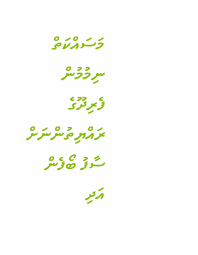މަސައްކަތް ނިމުމުން ފެރިދޫގެ ރައްޔިތުންނަށް ސާފު ބޯފެން އަދި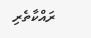ރައްކާތެރި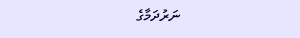ނަރުދަމާގެ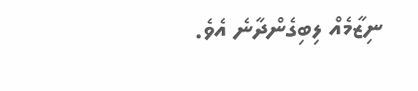ނިޒާމެއް ލިބިގެންދާނެ އެވެ.